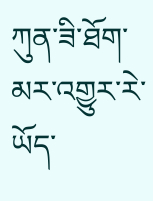ཀུན་ཟི་ཐོག་མར་འགྱུར་རེ་ཡོད་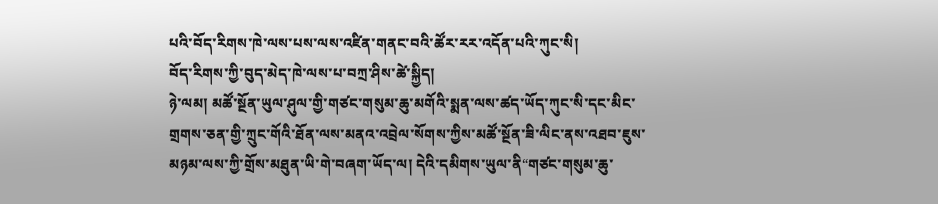པའི་བོད་རིགས་ཁེ་ལས་པས་ལས་འཛིན་གནང་བའི་ཚོར་རར་འདོན་པའི་ཀུང་སི།
བོད་རིགས་ཀྱི་བུད་མེད་ཁེ་ལས་པ་བཀྲ་ཤིས་ཚེ་སྐྱིད།
ཉེ་ལམ། མཚོ་སྔོན་ཡུལ་ཤུལ་གྱི་གཙང་གསུམ་ཆུ་མགོའི་སྨན་ལས་ཚད་ཡོད་ཀུང་སི་དང་མིང་གྲགས་ཅན་གྱི་ཀྲུང་གོའི་ཐོན་ལས་མནའ་འབྲེལ་སོགས་ཀྱིས་མཚོ་སྔོན་ཟི་ལིང་ནས་འཐབ་ཇུས་མཉམ་ལས་ཀྱི་གྲོས་མཐུན་ཡི་གེ་བཞག་ཡོད་ལ། དེའི་དམིགས་ཡུལ་ནི“གཙང་གསུམ་ཆུ་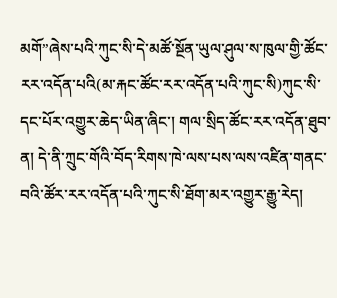མགོ”ཞེས་པའི་ཀུང་སི་དེ་མཚོ་སྔོན་ཡུལ་ཤུལ་ས་ཁུལ་གྱི་ཚོང་རར་འདོན་པའི(མ་རྐང་ཚོང་རར་འདོན་པའི་ཀུང་སི)ཀུང་སི་དང་པོར་འགྱུར་ཆེད་ཡིན་ཞིང་། གལ་སྲིད་ཚོང་རར་འདོན་ཐུབ་ན། དེ་ནི་ཀྲུང་གོའི་བོད་རིགས་ཁེ་ལས་པས་ལས་འཛིན་གནང་བའི་ཚོར་རར་འདོན་པའི་ཀུང་སི་ཐོག་མར་འགྱུར་རྒྱུ་རེད།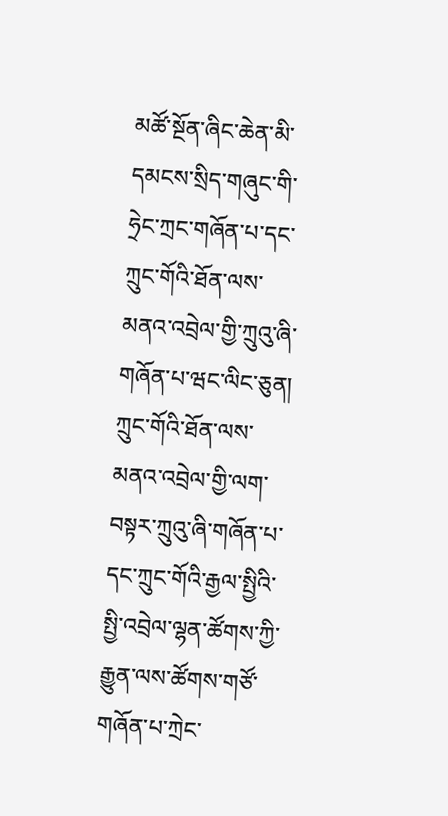མཚོ་སྔོན་ཞིང་ཆེན་མི་དམངས་སྲིད་གཞུང་གི་ཧྲེང་ཀྲང་གཞོན་པ་དང་ཀྲུང་གོའི་ཐོན་ལས་མནའ་འབྲེལ་གྱི་ཀྲུའུ་ཞི་གཞོན་པ་ཝང་ལིང་ཅུན། ཀྲུང་གོའི་ཐོན་ལས་མནའ་འབྲེལ་གྱི་ལག་བསྟར་ཀྲུའུ་ཞི་གཞོན་པ་དང་ཀྲུང་གོའི་རྒྱལ་སྤྱིའི་སྤྱི་འབྲེལ་ལྷན་ཚོགས་ཀྱི་རྒྱུན་ལས་ཚོགས་གཙོ་གཞོན་པ་ཀྲེང་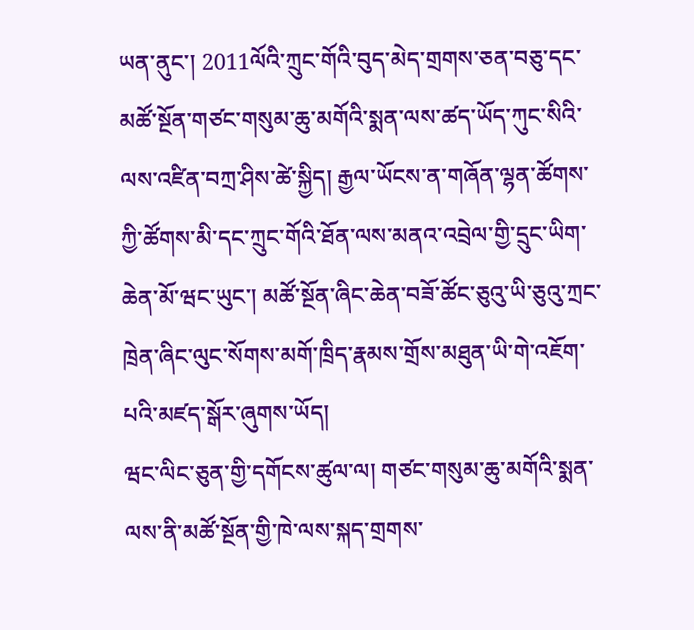ཡན་ནུང་། 2011ལོའི་ཀྲུང་གོའི་བུད་མེད་གྲགས་ཅན་བཅུ་དང་མཚོ་སྔོན་གཙང་གསུམ་ཆུ་མགོའི་སྨན་ལས་ཚད་ཡོད་ཀུང་སིའི་ལས་འཛིན་བཀྲ་ཤིས་ཚེ་སྐྱིད། རྒྱལ་ཡོངས་ན་གཞོན་ལྷན་ཚོགས་ཀྱི་ཚོགས་མི་དང་ཀྲུང་གོའི་ཐོན་ལས་མནའ་འབྲེལ་གྱི་དྲུང་ཡིག་ཆེན་མོ་ཝང་ཡུང་། མཚོ་སྔོན་ཞིང་ཆེན་བཟོ་ཚོང་ཅུའུ་ཡི་ཅུའུ་ཀྲང་ཁྲེན་ཞིང་ལུང་སོགས་མགོ་ཁྲིད་རྣམས་གྲོས་མཐུན་ཡི་གེ་འཇོག་པའི་མཛད་སྒོར་ཞུགས་ཡོད།
ཝང་ལིང་ཅུན་གྱི་དགོངས་ཚུལ་ལ། གཙང་གསུམ་ཆུ་མགོའི་སྨན་ལས་ནི་མཚོ་སྔོན་གྱི་ཁེ་ལས་སྐད་གྲགས་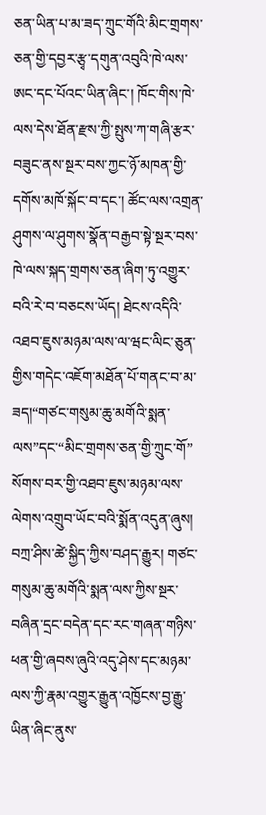ཅན་ཡིན་པ་མ་ཟད་ཀྲུང་གོའི་མིང་གྲགས་ཅན་གྱི་དབྱར་རྩྭ་དགུན་འབུའི་ཁེ་ལས་ཨང་དང་པོའང་ཡིན་ཞིང་། ཁོང་གིས་ཁེ་ལས་དེས་ཐོན་རྫས་ཀྱི་སྤུས་ཀ་གཞི་རྩར་བཟུང་ནས་སྔར་བས་ཀྱང་ཉོ་མཁན་གྱི་དགོས་མཁོ་སྐོང་བ་དང་། ཚོང་ལས་འགྲན་ཤུགས་ལ་ཤུགས་སྣོན་བརྒྱབ་སྟེ་སྔར་བས་ཁེ་ལས་སྐད་གྲགས་ཅན་ཞིག་ཏུ་འགྱུར་བའི་རེ་བ་བཅངས་ཡོད། ཐེངས་འདིའི་འཐབ་ཇུས་མཉམ་ལས་ལ་ཝང་ལིང་ཅུན་གྱིས་གདེང་འཇོག་མཐོན་པོ་གནང་བ་མ་ཟད།“གཙང་གསུམ་ཆུ་མགོའི་སྨན་ལས”དང་“མིང་གྲགས་ཅན་གྱི་ཀྲུང་གོ” སོགས་བར་གྱི་འཐབ་ཇུས་མཉམ་ལས་ལེགས་འགྲུབ་ཡོང་བའི་སྨོན་འདུན་ཞུས།
བཀྲ་ཤིས་ཚེ་སྐྱིད་ཀྱིས་བཤད་རྒྱུར། གཙང་གསུམ་ཆུ་མགོའི་སྨན་ལས་ཀྱིས་སྔར་བཞིན་དྲང་བདེན་དང་རང་གཞན་གཉིས་ཕན་གྱི་ཞབས་ཞུའི་འདུ་ཤེས་དང་མཉམ་ལས་ཀྱི་རྣམ་འགྱུར་རྒྱུན་འཁྱོངས་བྱ་རྒྱུ་ཡིན་ཞིང་ནུས་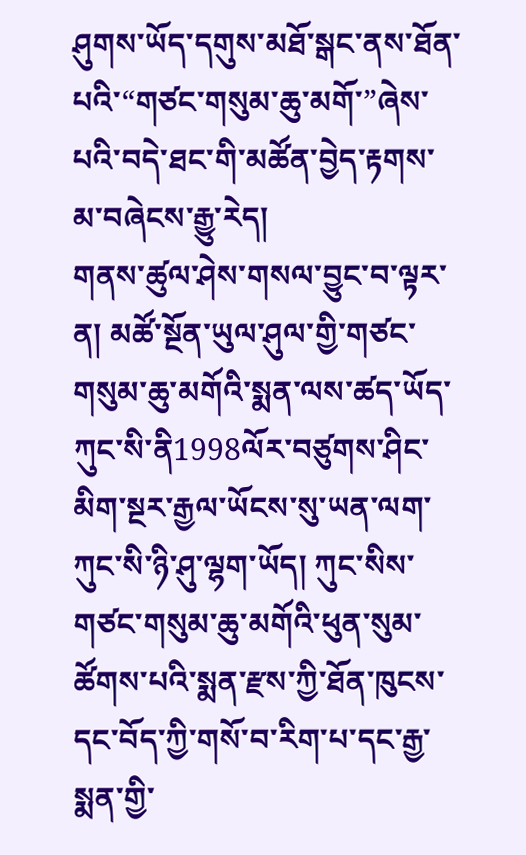ཤུགས་ཡོད་དགུས་མཐོ་སྒང་ནས་ཐོན་པའི་“གཙང་གསུམ་ཆུ་མགོ་”ཞེས་པའི་བདེ་ཐང་གི་མཚོན་བྱེད་རྟགས་མ་བཞེངས་རྒྱུ་རེད།
གནས་ཚུལ་ཤེས་གསལ་བྱུང་བ་ལྟར་ན། མཚོ་སྔོན་ཡུལ་ཤུལ་གྱི་གཙང་གསུམ་ཆུ་མགོའི་སྨན་ལས་ཚད་ཡོད་ཀུང་སི་ནི1998ལོར་བཙུགས་ཤིང་མིག་སྔར་རྒྱལ་ཡོངས་སུ་ཡན་ལག་ཀུང་སི་ཉི་ཤུ་ལྷག་ཡོད། ཀུང་སིས་གཙང་གསུམ་ཆུ་མགོའི་ཕུན་སུམ་ཚོགས་པའི་སྨན་རྫས་ཀྱི་ཐོན་ཁུངས་དང་བོད་ཀྱི་གསོ་བ་རིག་པ་དང་རྒྱ་སྨན་གྱི་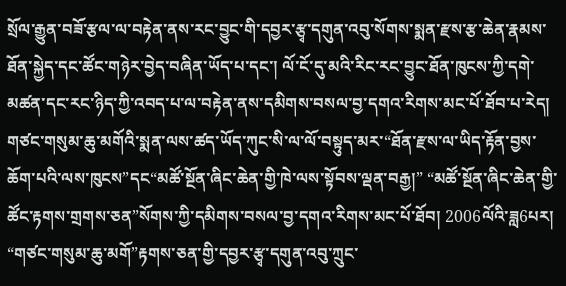སྲོལ་རྒྱུན་བཟོ་རྩལ་ལ་བརྟེན་ནས་རང་བྱུང་གི་དབྱར་རྩྭ་དགུན་འབུ་སོགས་སྨན་རྫས་རྩ་ཆེན་རྣམས་ཐོན་སྐྱེད་དང་ཚོང་གཉེར་བྱེད་བཞིན་ཡོད་པ་དང་། ལོ་ངོ་དུ་མའི་རིང་རང་བྱུང་ཐོན་ཁུངས་ཀྱི་དགེ་མཚན་དང་རང་ཉིད་ཀྱི་འབད་པ་ལ་བརྟེན་ནས་དམིགས་བསལ་བྱ་དགའ་རིགས་མང་པོ་ཐོབ་པ་རེད། གཙང་གསུམ་ཆུ་མགོའི་སྨན་ལས་ཚད་ཡོད་ཀུང་སི་ལ་ལོ་བསྟུད་མར་“ཐོན་རྫས་ལ་ཡིད་རྟོན་བྱས་ཆོག་པའི་ལས་ཁུངས”དང“མཚོ་སྔོན་ཞིང་ཆེན་གྱི་ཁེ་ལས་སྟོབས་ལྡན་བརྒྱ།” “མཚོ་སྔོན་ཞིང་ཆེན་གྱི་ཚོང་རྟགས་གྲགས་ཅན”སོགས་ཀྱི་དམིགས་བསལ་བྱ་དགའ་རིགས་མང་པོ་ཐོབ། 2006ལོའི་ཟླ6པར། “གཙང་གསུམ་ཆུ་མགོ”རྟགས་ཅན་གྱི་དབྱར་རྩྭ་དགུན་འབུ་ཀྲུང་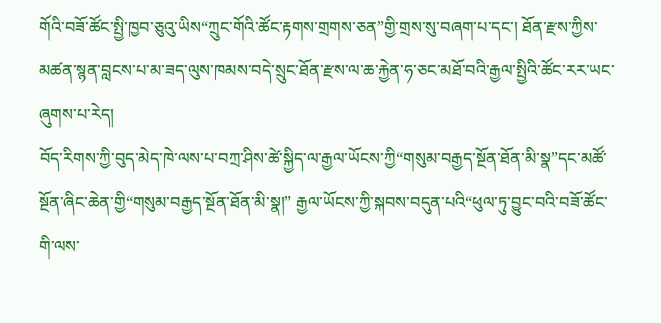གོའི་བཟོ་ཚོང་སྤྱི་ཁྱབ་ཅུའུ་ཡིས“ཀྲུང་གོའི་ཚོང་རྟགས་གྲགས་ཅན”གྱི་གྲས་སུ་བཞག་པ་དང་། ཐོན་རྫས་ཀྱིས་མཚན་སྙན་བླངས་པ་མ་ཟད་ལུས་ཁམས་བདེ་སྲུང་ཐོན་རྫས་ལ་ཆ་རྐྱེན་ཧ་ཅང་མཐོ་བའི་རྒྱལ་སྤྱིའི་ཚོང་རར་ཡང་ཞུགས་པ་རེད།
བོད་རིགས་ཀྱི་བུད་མེད་ཁེ་ལས་པ་བཀྲ་ཤིས་ཚེ་སྐྱིད་ལ་རྒྱལ་ཡོངས་ཀྱི“གསུམ་བརྒྱད་སྔོན་ཐོན་མི་སྣ”དང་མཚོ་སྔོན་ཞིང་ཆེན་གྱི“གསུམ་བརྒྱད་སྔོན་ཐོན་མི་སྣ།” རྒྱལ་ཡོངས་ཀྱི་སྐབས་བདུན་པའི“ཕུལ་ཏུ་བྱུང་བའི་བཟོ་ཚོང་གི་ལས་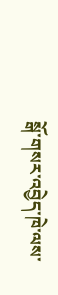སྒོ་གསར་འབྱེད་ཁེ་ལས་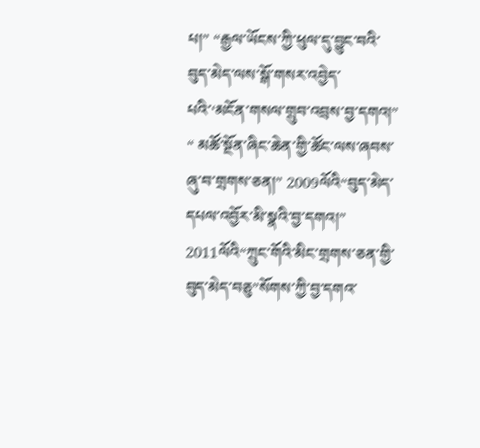པ།” “རྒྱལ་ཡོངས་ཀྱི་ཕུལ་དུ་བྱུང་བའི་བུད་མེད་ལས་སྒོ་གསར་འབྱེད་པའི་‘མངོན་གསལ་གྲུབ་འབྲས་བྱ་དགའ།” “ མཚོ་སྔོན་ཞིང་ཆེན་གྱི་ཚོང་ལས་ཞབས་ཞུ་བ་གྲགས་ཅན།” 2009ལོའི“བུད་མེད་དཔལ་འབྱོར་མི་སྣའི་བྱ་དགའ།” 2011ལོའི“ཀྲུང་གོའི་མིང་གྲགས་ཅན་གྱི་བུད་མེད་བཅུ”སོགས་ཀྱི་བྱ་དགའ་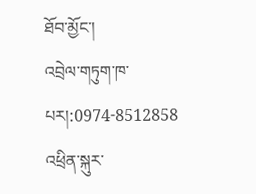ཐོབ་མྱོང་།
འབྲེལ་གཏུག་ཁ་པར།:0974-8512858
འཕྲིན་སྐུར་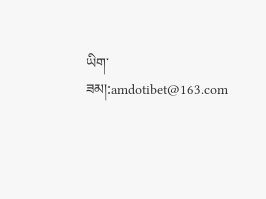ཡིག་ཟམ།:amdotibet@163.com